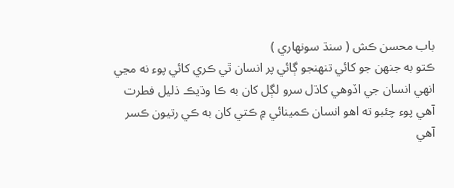باب محسن ڪش ( سنڌ سونهاري )
ڪتو به جنهن جو کائي تنهنجو ڳائي پر انسان ٿي ڪري کائي پوء نه مڃي انهي انسان جي اڏوهي کاڌل سرو لڳل کان به ڪا وڌيڪ ذليل فطرت آھي پوء چئبو ته اهو انسان ڪمينائي ۾ ڪتي کان به ڪي رتيون ڪسر آھي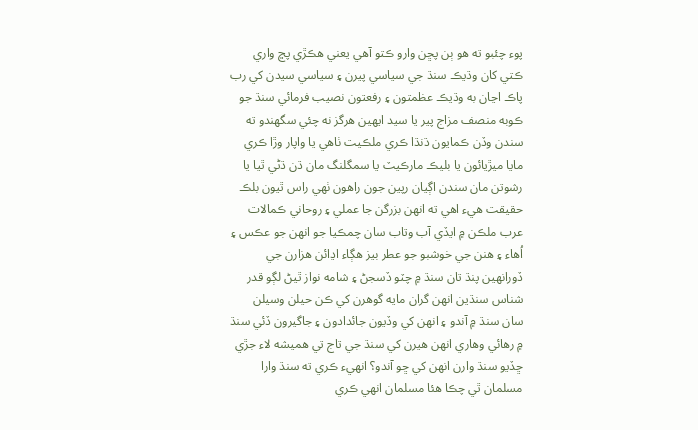پوء چئبو ته هو ٻن پڇن وارو ڪتو آھي يعني هڪڙي پڇ واري ڪتي کان وڌيڪ سنڌ جي سياسي پيرن ۽ سياسي سيدن کي رب پاڪ اڃان به وڌيڪ عظمتون ۽ رفعتون نصيب فرمائي سنڌ جو ڪوبه منصف مزاج پير يا سيد ايهين هرگز نه چئي سگهندو ته سندن وڏن ڪمايون ڌنڌا ڪري ملڪيت ٺاهي يا واپار وڙا ڪري مايا ميڙيائون يا بليڪ مارڪيٽ يا سمگلنگ مان ڌن ڌڻي ٿيا يا رشوتن مان سندن اڳيان رپين جون راهون ٺهي راس ٿيون بلڪ حقيقت هيء اهي ته انهن بزرگن جا عملي ۽ روحاني ڪمالات عرب ملڪن ۾ ايڏي آب وتاب سان چمڪيا جو انهن جو عڪس ۽ اُھاء ۽ هنن جي خوشبو جو عطر بيز هڳاء اڍائن هزارن جي ڏورانهين پنڌ تان سنڌ ۾ چٽو ڏسجڻ ۽ شامه نواز ٿيڻ لڳو قدر شناس سنڌين انهن گران مايه گوهرن کي ڪن حيلن وسيلن سان سنڌ ۾ آندو ۽ انهن کي وڏيون جائدادون ۽ جاگيرون ڏئي سنڌ ۾ رهائي وهاري انهن هيرن کي سنڌ جي تاج تي هميشه لاء جڙي ڇڏيو سنڌ وارن انهن کي ڇو آندو؟ انهيء ڪري ته سنڌ وارا مسلمان ٿي چڪا هئا مسلمان انهي ڪري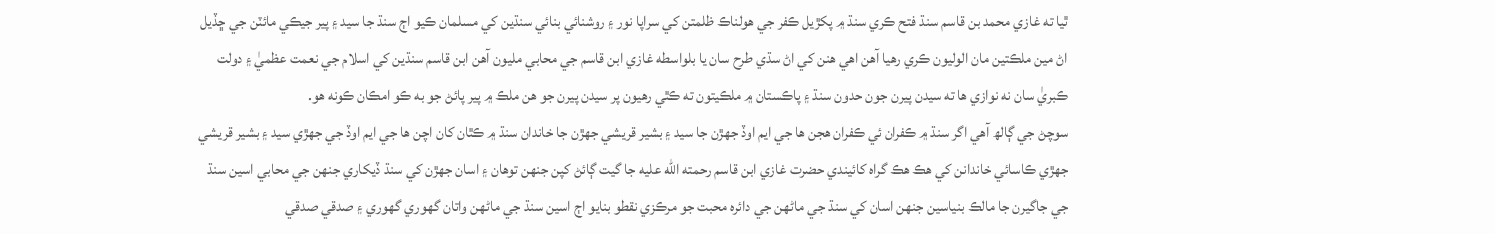ٿيا ته غازي محمد بن قاسم سنڌ فتح ڪري سنڌ ۾ پکڙيل ڪفر جي هولناڪ ظلمتن کي سراپا نور ۽ روشنائي بنائي سنڌين کي مسلمان ڪيو اڄ سنڌ جا سيد ۽ پير جيڪي مائٽن جي ڇڏيل اڻ مين ملڪتين مان الوليون ڪري رهيا آھن اهي هنن کي اڻ سڌي طرح سان يا بلواسطه غازي ابن قاسم جي محابي مليون آھن ابن قاسم سنڌين کي اسلام جي نعمت عظميٰ ۽ دولت ڪبريٰ سان نه نوازي ها ته سيدن پيرن جون حدون سنڌ ۽ پاڪستان ۾ ملڪيتون ته ڪٿي رهيون پر سيدن پيرن جو هن ملڪ ۾ پير پائڻ جو به ڪو امڪان ڪونه هو.
سوچڻ جي ڳالھ آھي اگر سنڌ ۾ ڪفران ئي ڪفران هجن ها جي ايم اوڏ جهڙن جا سيد ۽ بشير قريشي جھڙن جا خاندان سنڌ ۾ ڪٿان کان اچن ها جي ايم اوڏ جي جهڙي سيد ۽ بشير قريشي جهڙي ڪاسائي خاندانن کي هڪ هڪ گراه کائيندي حضرت غازي ابن قاسم رحمته الله عليه جا گيت ڳائڻ کپن جنهن توهان ۽ اسان جهڙن کي سنڌ ڏيکاري جنهن جي محابي اسين سنڌ جي جاگيرن جا مالڪ بنياسين جنهن اسان کي سنڌ جي ماڻھن جي دائره محبت جو مرڪزي نقطو بنايو اڄ اسين سنڌ جي ماڻھن واتان گهوري گهوري ۽ صدقي صدقي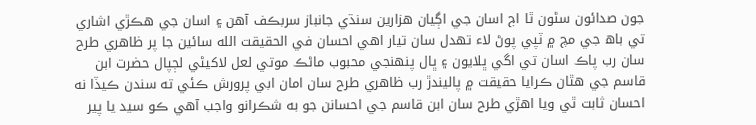جون صدائون سڻون ٿا اڄ اسان جي اڳيان هزارين سنڌي جانباز سربڪف آھن ۽ اسان جي هڪڙي اشاري تي باھ جي مچ ۾ ٽپي پوڻ لاء تهدل سان تيار اهي احسان في الحقيقت الله سائين جا پر ظاهري طرح سان رب پاڪ اسان تي اگي ڀلايون ۽ ڀال پنهنجي محبوب ماڻڪ موتي لعل لاکيڻي لڄپال حضرت ابن قاسم جي هٿان ڪرايا حقيقت ۾ پاليندڙ رب ظاهري طرح سان امان ابي پرورش ڪئي ته سندن ڪيڏا نه احسان ثابت ٿي ويا اهڙي طرح سان ابن قاسم جي احسانن جو به شڪرانو واجب آھي ڪو سيد يا پير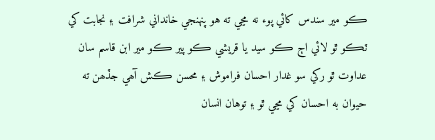ڪو مير سندس کائي پوء نه مڃي ته هو پنهنجي خانداني شرافت ۽ نجابت کي ٽڪو ٿو لائي اڄ ڪو سيد يا قريشي ڪو پير ڪو مير ابن قاسم سان عداوت ٿو رکي سو غدار احسان فراموش ۽ محسن ڪش آھي جڏھن ته حيوان به احسان کي مڃي ٿو ۽ توهان انسان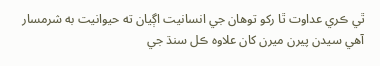ٿي ڪري عداوت ٿا رکو توهان جي انسانيت اڳيان ته حيوانيت به شرمسار آھي سيدن پيرن ميرن کان علاوه ڪل سنڌ جي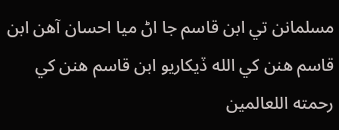مسلمانن تي ابن قاسم جا اڻ ميا احسان آھن ابن قاسم هنن کي الله ڏيکاريو ابن قاسم هنن کي رحمته اللعالمين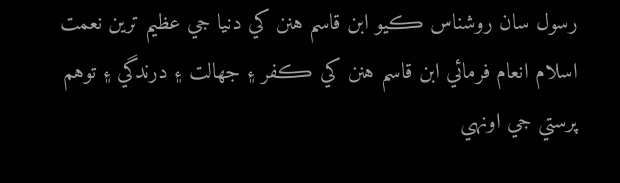رسول سان روشناس ڪيو ابن قاسم هنن کي دنيا جي عظيم ترين نعمت اسلام انعام فرمائي ابن قاسم هنن کي ڪفر ۽ جهالت ۽ درندگي ۽ توهم پرستي جي اونهي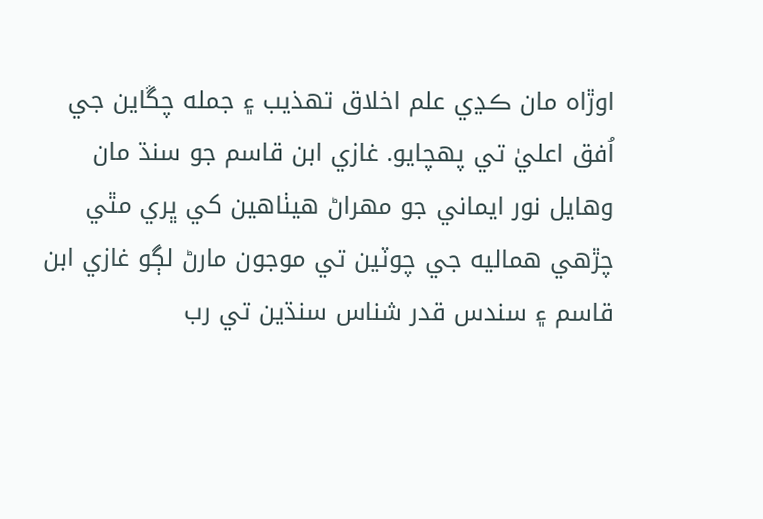اوڙاه مان ڪڍي علم اخلاق تهذيب ۽ جمله چڱاين جي اُفق اعليٰ تي پهچايو. غازي ابن قاسم جو سنڌ مان وهايل نور ايماني جو مهراڻ هيٺاهين کي ڀري مٿي چڙھي هماليه جي چوٽين تي موجون مارڻ لڳو غازي ابن قاسم ۽ سندس قدر شناس سنڌين تي رب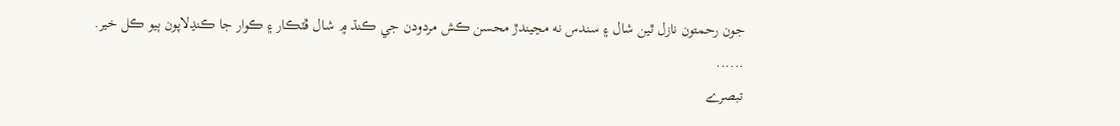جون رحمتون نازل ٿين شال ۽ سندس نه مڃيندڙ محسن ڪش مردودن جي ڪنڌ ۾ شال ڦٽڪار ۽ ڪوار جا ڪنڍلاپون ٻيو ڪل خير.
......
تبصرے